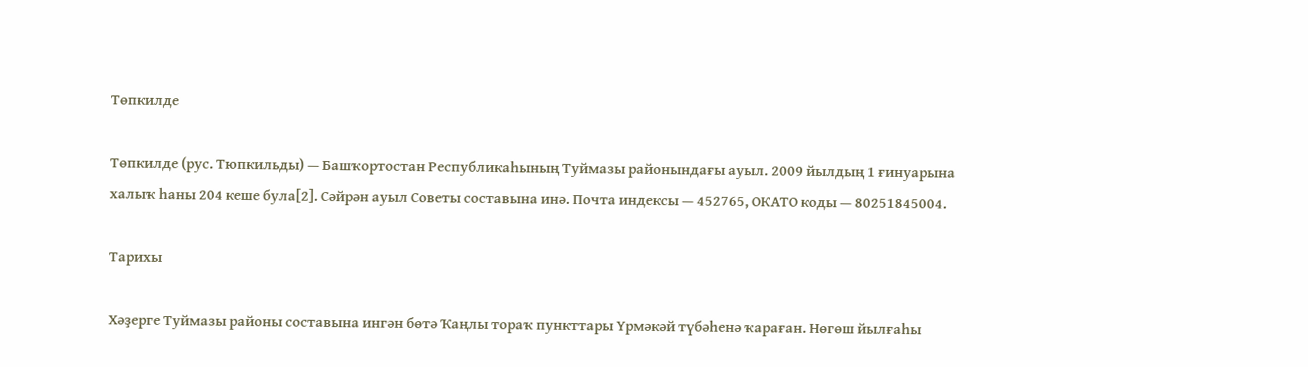Төпкилде

Төпкилде (рус. Тюпкильды) — Башҡортостан Республикаһының Туймазы районындағы ауыл. 2009 йылдың 1 ғинуарына халыҡ һаны 204 кеше була[2]. Сәйрән ауыл Советы составына инә. Почта индексы — 452765, ОКАТО коды — 80251845004.

Тарихы

Хәҙерге Туймазы районы составына ингән бөтә Ҡаңлы тораҡ пункттары Үрмәкәй түбәһенә ҡараған. Нөгөш йылғаһы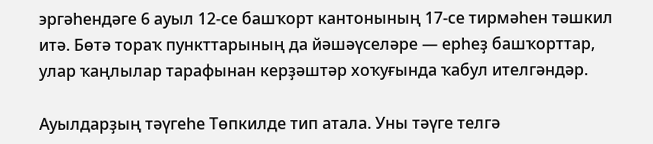эргәһендәге 6 ауыл 12-се башҡорт кантонының 17-се тирмәһен тәшкил итә. Бөтә тораҡ пункттарының да йәшәүселәре — ерһеҙ башҡорттар, улар ҡаңлылар тарафынан керҙәштәр хоҡуғында ҡабул ителгәндәр.

Ауылдарҙың тәүгеһе Төпкилде тип атала. Уны тәүге телгә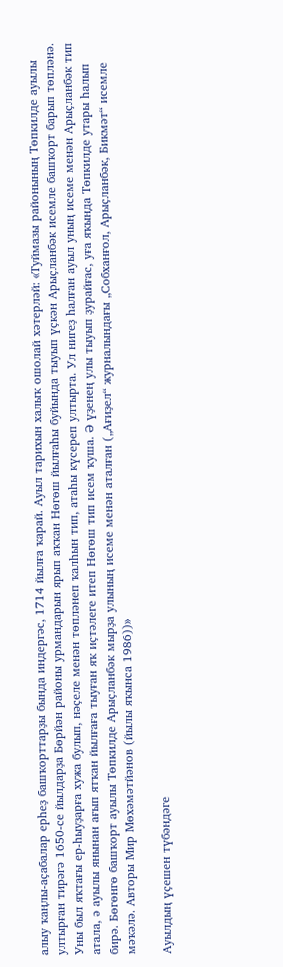алыу ҡаңлы-аҫабалар ерһеҙ башҡорттарҙы бында индергәс, 1714 йылға ҡарай. Ауыл тарихын халыҡ ошолай хәтерләй: «Туймазы районының Төпкилде ауылы ултырған тирәгә 1650-се йылдарҙа Бөрйән районы урмандарын ярып аҡҡан Нөгөш йылғаһы буйында тыуып үҫкән Арыҫланбәк исемле башҡорт барып төпләнә. Уны был яҡтағы ер-һыуҙарға хужа булып, нәҫеле менән төпләнеп ҡалһын тип, атаһы күсереп ултырта. Ул нигеҙ һалған ауыл уның исеме менән Арыҫланбәк тип атала, ә ауылы янынан ағып ятҡан йылғаға тыуған яҡ иҫтәлеге итеп Нөгөш тип исем ҡуша. Ә үҙенең улы тыуып ҙурайғас, уға яҡында Төпкилде утары һалып бирә. Бөгөнгө башҡорт ауылы Төпкилде Арыҫланбәк мырҙа улының исеме менән аталған („Ағиҙел“ журналындағы „Собханғол, Арыҫланбәк, Бикмәт“ исемле мәҡәлә. Авторы Мир Мөхәмәтйәнов (йылы яҡынса 1986))»

Ауылдың үҫешен түбәндәге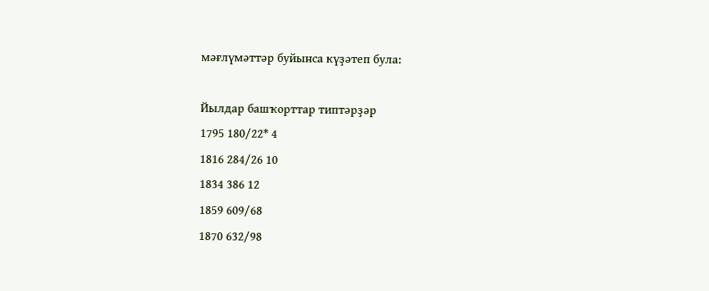мәғлүмәттәр буйынса күҙәтеп була:

Йылдар башҡорттар типтәрҙәр
1795 180/22* 4
1816 284/26 10
1834 386 12
1859 609/68
1870 632/98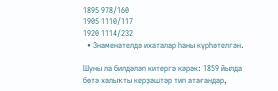1895 978/160
1905 1110/117
1920 1114/232
  • Знаменателдә ихаталар һаны күрһәтелгән.

Шуны ла билдәләп китергә кәрәк: 1859 йылда бөтә халыҡты керҙәштәр тип атағандар,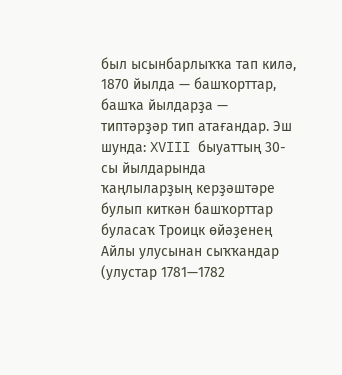был ысынбарлыҡҡа тап килә, 1870 йылда — башҡорттар, башҡа йылдарҙа — типтәрҙәр тип атағандар. Эш шунда: XVIII быуаттың 30-сы йылдарында ҡаңлыларҙың керҙәштәре булып киткән башҡорттар буласаҡ Троицк өйәҙенең Айлы улусынан сыҡҡандар (улустар 1781—1782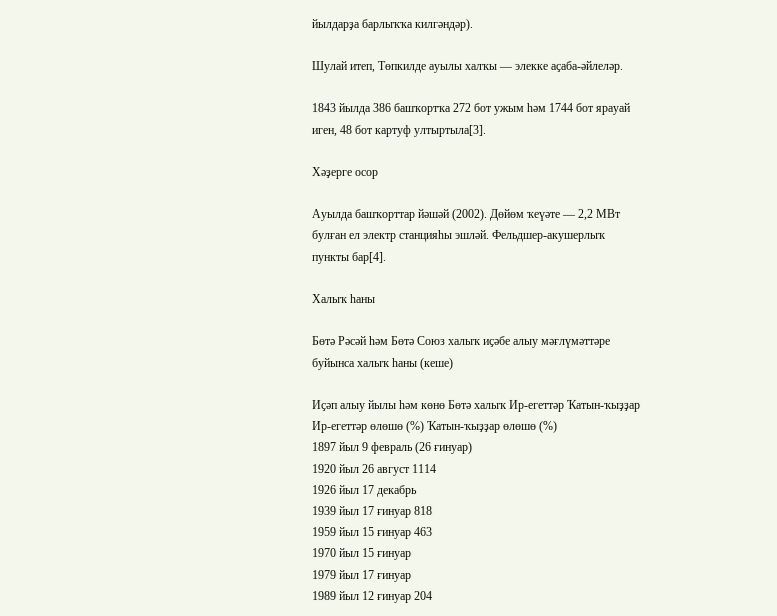йылдарҙа барлыҡҡа килгәндәр).

Шулай итеп, Төпкилде ауылы халҡы — элекке аҫаба-әйлеләр.

1843 йылда 386 башҡортҡа 272 бот ужым һәм 1744 бот ярауай иген, 48 бот картуф ултыртыла[3].

Хәҙерге осор

Ауылда башҡорттар йәшәй (2002). Дөйөм ҡеүәте — 2,2 МВт булған ел электр станцияһы эшләй. Фельдшер-акушерлыҡ пункты бар[4].

Халыҡ һаны

Бөтә Рәсәй һәм Бөтә Союз халыҡ иҫәбе алыу мәғлүмәттәре буйынса халыҡ һаны (кеше)

Иҫәп алыу йылы һәм көнө Бөтә халыҡ Ир-егеттәр Ҡатын-ҡыҙҙар Ир-егеттәр өлөшө (%) Ҡатын-ҡыҙҙар өлөшө (%)
1897 йыл 9 февраль (26 ғинуар)
1920 йыл 26 август 1114
1926 йыл 17 декабрь
1939 йыл 17 ғинуар 818
1959 йыл 15 ғинуар 463
1970 йыл 15 ғинуар
1979 йыл 17 ғинуар
1989 йыл 12 ғинуар 204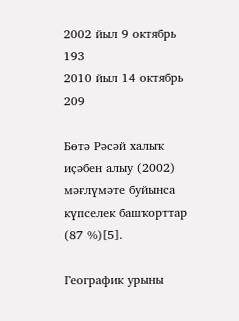2002 йыл 9 октябрь 193
2010 йыл 14 октябрь 209

Бөтә Рәсәй халыҡ иҫәбен алыу (2002) мәғлүмәте буйынса күпселек башҡорттар (87 %)[5].

Географик урыны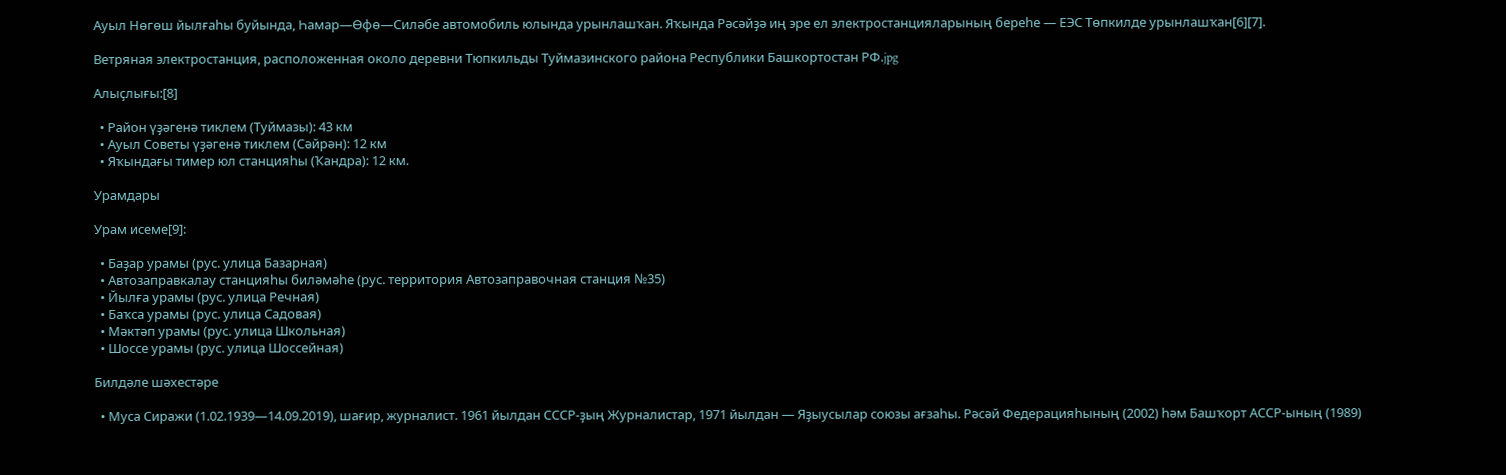Ауыл Нөгөш йылғаһы буйында, Һамар—Өфө—Силәбе автомобиль юлында урынлашҡан. Яҡында Рәсәйҙә иң эре ел электростанцияларының береһе — ЕЭС Төпкилде урынлашҡан[6][7].

Ветряная электростанция, расположенная около деревни Тюпкильды Туймазинского района Республики Башкортостан РФ.jpg

Алыҫлығы:[8]

  • Район үҙәгенә тиклем (Туймазы): 43 км
  • Ауыл Советы үҙәгенә тиклем (Сәйрән): 12 км
  • Яҡындағы тимер юл станцияһы (Ҡандра): 12 км.

Урамдары

Урам исеме[9]:

  • Баҙар урамы (рус. улица Базарная)
  • Автозаправкалау станцияһы биләмәһе (рус. территория Автозаправочная станция №35)
  • Йылға урамы (рус. улица Речная)
  • Баҡса урамы (рус. улица Садовая)
  • Мәктәп урамы (рус. улица Школьная)
  • Шоссе урамы (рус. улица Шоссейная)

Билдәле шәхестәре

  • Муса Сиражи (1.02.1939—14.09.2019), шағир, журналист. 1961 йылдан СССР-ҙың Журналистар, 1971 йылдан — Яҙыусылар союзы ағзаһы. Рәсәй Федерацияһының (2002) һәм Башҡорт АССР‑ының (1989)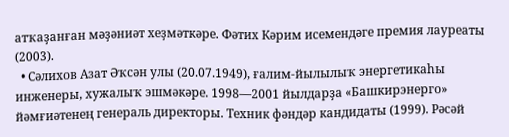атҡаҙанған мәҙәниәт хеҙмәткәре. Фәтих Кәрим исемендәге премия лауреаты (2003).
  • Сәлихов Азат Әҡсән улы (20.07.1949), ғалим-йылылыҡ энергетикаһы инженеры, хужалыҡ эшмәкәре. 1998—2001 йылдарҙа «Башкирэнерго» йәмғиәтенең генераль директоры. Техник фәндәр кандидаты (1999). Рәсәй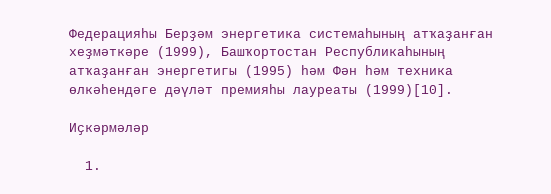Федерацияһы Берҙәм энергетика системаһының атҡаҙанған хеҙмәткәре (1999), Башҡортостан Республикаһының атҡаҙанған энергетигы (1995) һәм Фән һәм техника өлкәһендәге дәүләт премияһы лауреаты (1999)[10].

Иҫкәрмәләр

  1.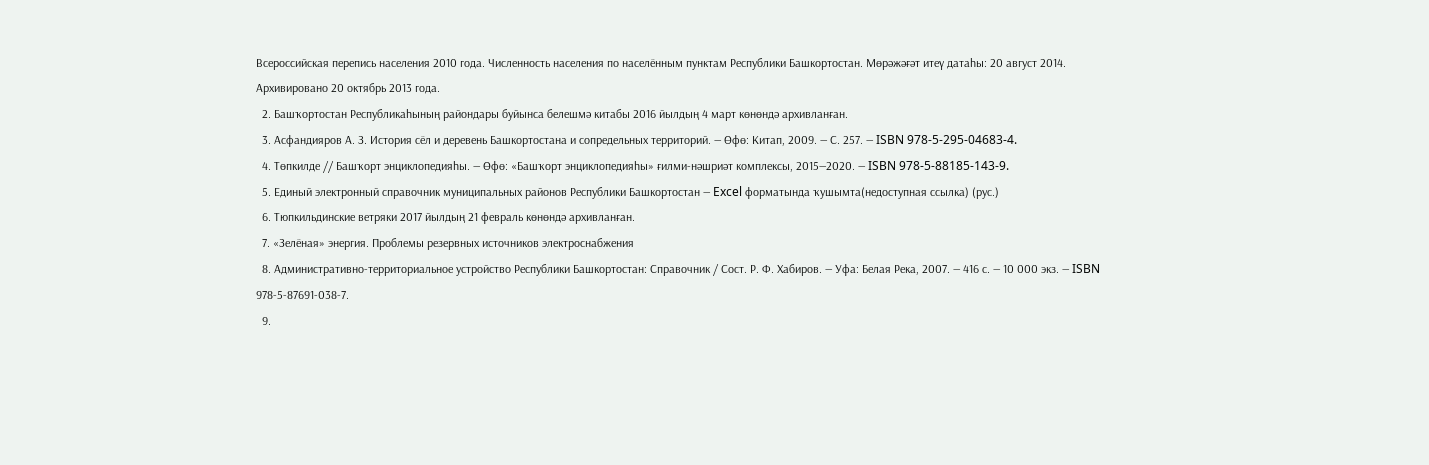Всероссийская перепись населения 2010 года. Численность населения по населённым пунктам Республики Башкортостан. Мөрәжәғәт итеү датаһы: 20 август 2014. Архивировано 20 октябрь 2013 года.
  2. Башҡортостан Республикаһының райондары буйынса белешмә китабы 2016 йылдың 4 март көнөндә архивланған.
  3. Асфандияров А. З. История сёл и деревень Башкортостана и сопредельных территорий. — Өфө: Китап, 2009. — С. 257. — ISBN 978-5-295-04683-4.
  4. Төпкилде // Башҡорт энциклопедияһы. — Өфө: «Башҡорт энциклопедияһы» ғилми-нәшриәт комплексы, 2015—2020. — ISBN 978-5-88185-143-9.
  5. Единый электронный справочник муниципальных районов Республики Башкортостан — Excel форматында ҡушымта(недоступная ссылка) (рус.)
  6. Тюпкильдинские ветряки 2017 йылдың 21 февраль көнөндә архивланған.
  7. «Зелёная» энергия. Проблемы резервных источников электроснабжения
  8. Административно-территориальное устройство Республики Башкортостан: Справочник / Сост. Р. Ф. Хабиров. — Уфа: Белая Река, 2007. — 416 с. — 10 000 экз. — ISBN 978-5-87691-038-7.
  9.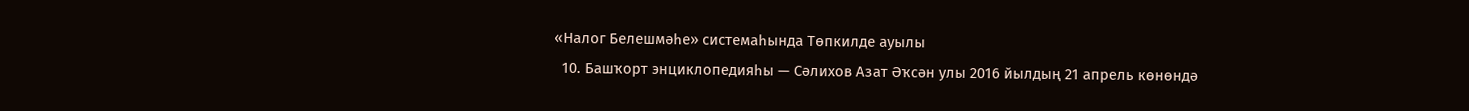«Налог Белешмәһе» системаһында Төпкилде ауылы
  10. Башҡорт энциклопедияһы — Сәлихов Азат Әҡсән улы 2016 йылдың 21 апрель көнөндә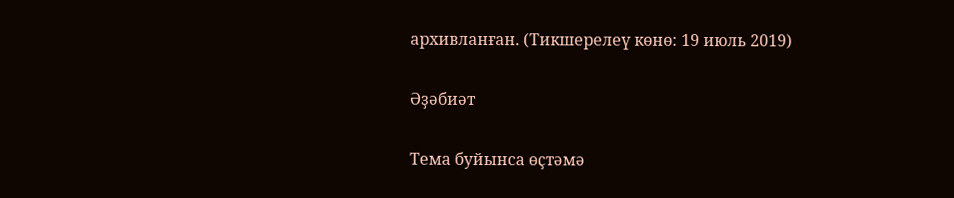архивланған. (Тикшерелеү көнө: 19 июль 2019)

Әҙәбиәт

Тема буйынса өҫтәмә